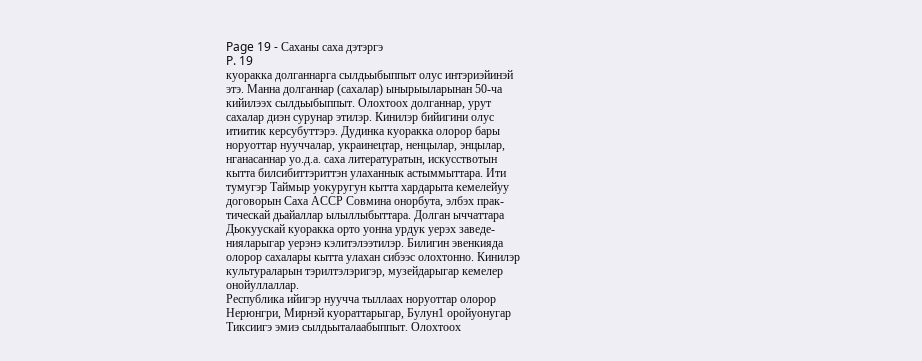Page 19 - Саханы саха дэтэргэ
P. 19
куоракка долганнарга сылдьыбыппыт олус интэриэйинэй
этэ. Манна долганнар (сахалар) ынырыыларынан 50-ча
кийилээх сылдьыбыппыт. Олохтоох долганнар, урут
сахалар диэн сурунар этилэр. Кинилэр бийигини олус
итиитик керсубуттэрэ. Дудинка куоракка олорор бары
норуоттар нууччалар, украинецтар, ненцылар, энцылар,
нганасаннар уо.д.а. саха литературатын, искусствотын
кытта билсибиттэриттэн улаханнык астыммыттара. Ити
тумугэр Таймыр уокуругун кытта хардарыта кемелейуу
договорын Саха АССР Совмина онорбута, элбэх прак-
тическай дьайаллар ылыллыбыттара. Долган ыччаттара
Дьокуускай куоракка орто уонна урдук уерэх заведе-
нияларыгар уерэнэ кэлитэлээтилэр. Билигин эвенкияда
олорор сахалары кытта улахан сибээс олохтонно. Кинилэр
культураларын тэрилтэлэригэр, музейдарыгар кемелер
онойуллаллар.
Республика ийигэр нуучча тыллаах норуоттар олорор
Нерюнгри, Мирнэй куораттарыгар, Булун1 оройуонугар
Тиксиигэ эмиэ сылдьыталаабыппыт. Олохтоох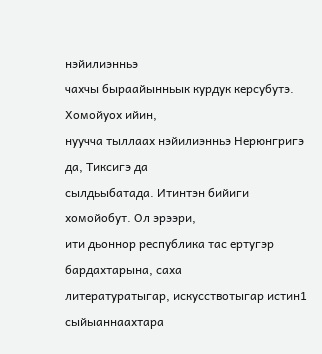нэйилиэнньэ
чахчы быраайынньык курдук керсубутэ. Хомойуох ийин,
нуучча тыллаах нэйилиэнньэ Нерюнгригэ да, Тиксигэ да
сылдьыбатада. Итинтэн бийиги хомойобут. Ол эрээри,
ити дьоннор республика тас ертугэр бардахтарына, саха
литературатыгар, искусствотыгар истин1 сыйыаннаахтара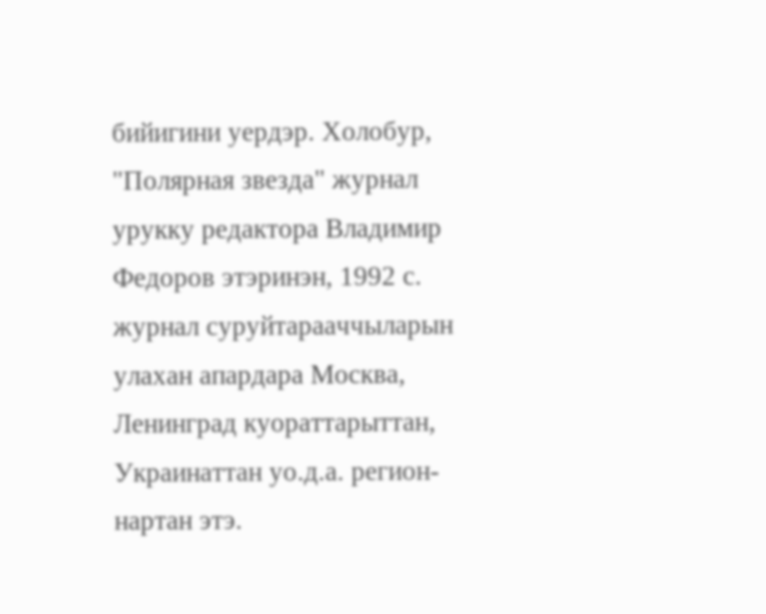бийигини уердэр. Холобур, "Полярная звезда" журнал
урукку редактора Владимир Федоров этэринэн, 1992 с.
журнал суруйтарааччыларын улахан апардара Москва,
Ленинград куораттарыттан, Украинаттан уо.д.а. регион-
нартан этэ.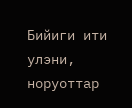Бийиги ити улэни, норуоттар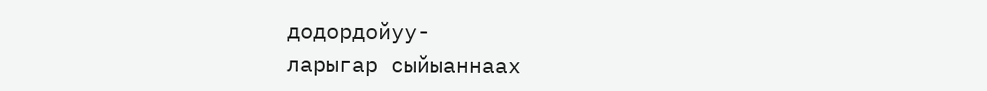додордойуу-
ларыгар сыйыаннаах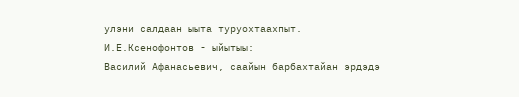улэни салдаан ыыта туруохтаахпыт.
И.Е.Ксенофонтов - ыйытыы:
Василий Афанасьевич, саайын барбахтайан эрдэдэ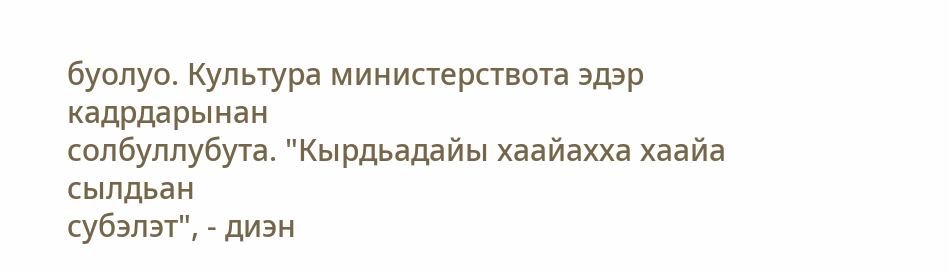буолуо. Культура министерствота эдэр кадрдарынан
солбуллубута. "Кырдьадайы хаайахха хаайа сылдьан
субэлэт", - диэн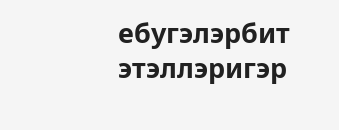ебугэлэрбит этэллэригэр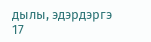дылы, эдэрдэргэ
17